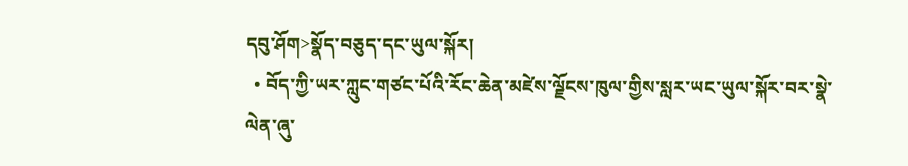དབུ་ཤོག>སྣོད་བཅུད་དང་ཡུལ་སྐོར།
  • བོད་ཀྱི་ཡར་ཀླུང་གཙང་པོའི་རོང་ཆེན་མཛེས་ལྗོངས་ཁུལ་གྱིས་སླར་ཡང་ཡུལ་སྐོར་བར་སྣེ་ལེན་ཞུ་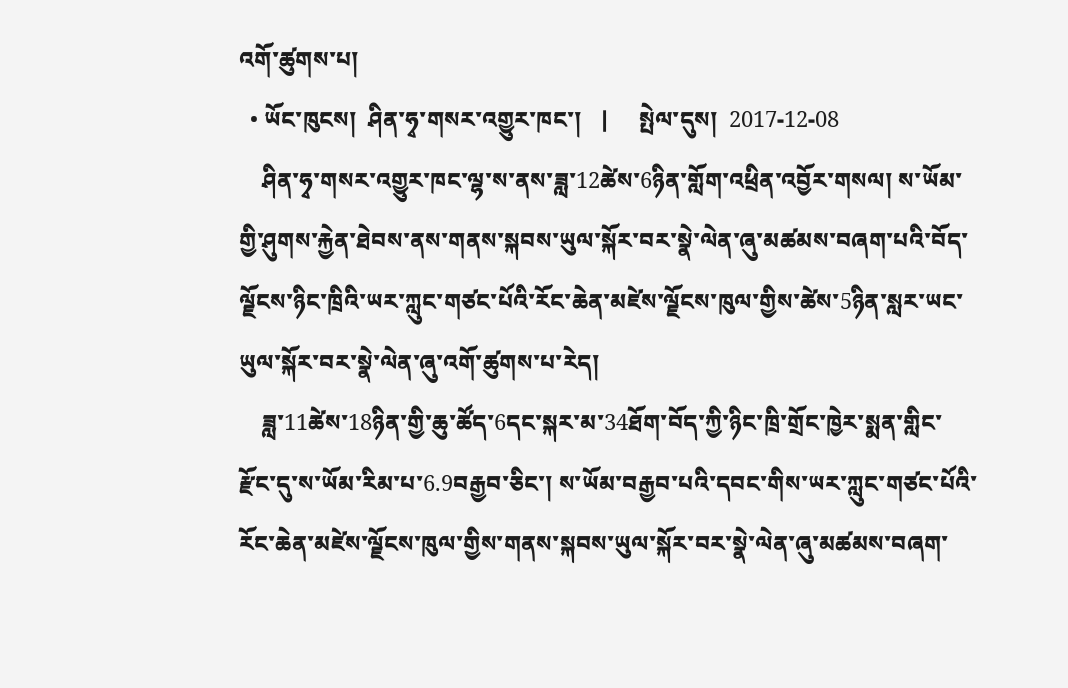འགོ་ཚུགས་པ།
  • ཡོང་ཁུངས།  ཤིན་ཧྭ་གསར་འགྱུར་ཁང་།   |     སྤེལ་དུས།  2017-12-08
    ཤིན་ཧྭ་གསར་འགྱུར་ཁང་ལྷ་ས་ནས་ཟླ་12ཚེས་6ཉིན་གློག་འཕྲིན་འབྱོར་གསལ། ས་ཡོམ་གྱི་ཤུགས་རྐྱེན་ཐེབས་ནས་གནས་སྐབས་ཡུལ་སྐོར་བར་སྣེ་ལེན་ཞུ་མཚམས་བཞག་པའི་བོད་ལྗོངས་ཉིང་ཁྲིའི་ཡར་ཀླུང་གཙང་པོའི་རོང་ཆེན་མཛེས་ལྗོངས་ཁུལ་གྱིས་ཚེས་5ཉིན་སླར་ཡང་ཡུལ་སྐོར་བར་སྣེ་ལེན་ཞུ་འགོ་ཚུགས་པ་རེད།
    ཟླ་11ཚེས་18ཉིན་གྱི་ཆུ་ཚོད་6དང་སྐར་མ་34ཐོག་བོད་ཀྱི་ཉིང་ཁྲི་གྲོང་ཁྱེར་སྨན་གླིང་རྫོང་དུ་ས་ཡོམ་རིམ་པ་6.9བརྒྱབ་ཅིང་། ས་ཡོམ་བརྒྱབ་པའི་དབང་གིས་ཡར་ཀླུང་གཙང་པོའི་རོང་ཆེན་མཛེས་ལྗོངས་ཁུལ་གྱིས་གནས་སྐབས་ཡུལ་སྐོར་བར་སྣེ་ལེན་ཞུ་མཚམས་བཞག་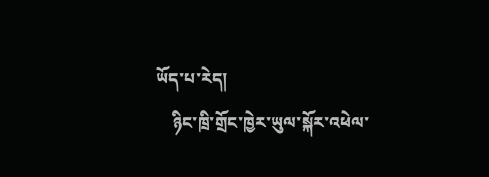ཡོད་པ་རེད།
    ཉིང་ཁྲི་གྲོང་ཁྱེར་ཡུལ་སྐོར་འཕེལ་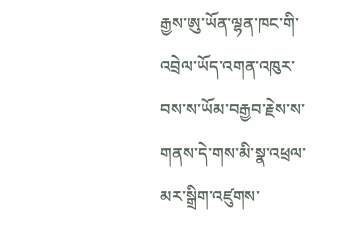རྒྱས་ཨུ་ཡོན་ལྷན་ཁང་གི་འབྲེལ་ཡོད་འགན་འཁུར་བས་ས་ཡོམ་བརྒྱབ་རྗེས་ས་གནས་དེ་གས་མི་སྣ་འཕྲལ་མར་སྒྲིག་འཛུགས་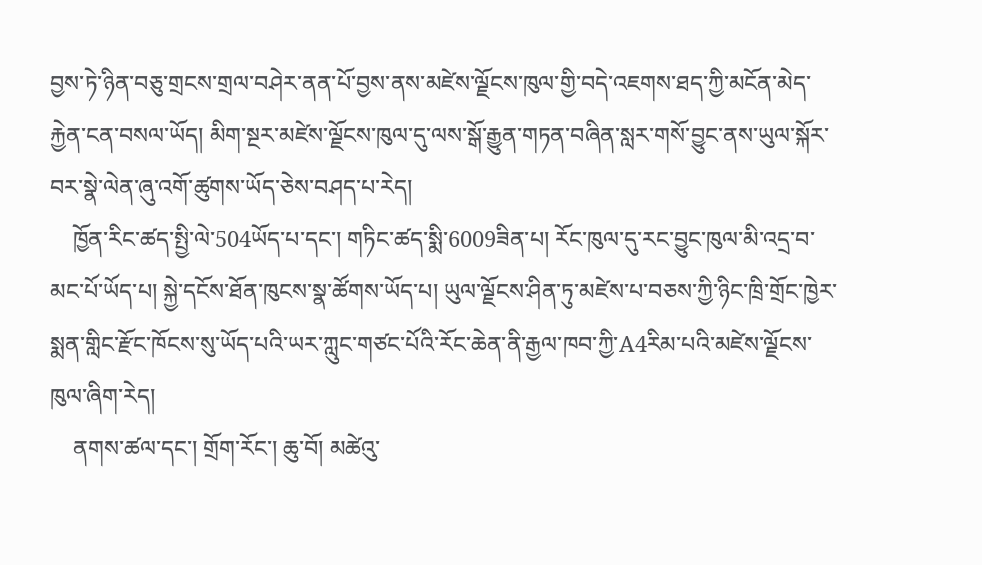བྱས་ཏེ་ཉིན་བཅུ་གྲངས་གྲལ་བཤེར་ནན་པོ་བྱས་ནས་མཛེས་ལྗོངས་ཁུལ་གྱི་བདེ་འཇགས་ཐད་ཀྱི་མངོན་མེད་རྐྱེན་ངན་བསལ་ཡོད། མིག་སྔར་མཛེས་ལྗོངས་ཁུལ་དུ་ལས་སྒོ་རྒྱུན་གཏན་བཞིན་སླར་གསོ་བྱུང་ནས་ཡུལ་སྐོར་བར་སྣེ་ལེན་ཞུ་འགོ་ཚུགས་ཡོད་ཅེས་བཤད་པ་རེད།
    ཁྱོན་རིང་ཚད་སྤྱི་ལེ་504ཡོད་པ་དང་། གཏིང་ཚད་སྨི་6009ཟིན་པ། རོང་ཁུལ་དུ་རང་བྱུང་ཁུལ་མི་འདྲ་བ་མང་པོ་ཡོད་པ། སྐྱེ་དངོས་ཐོན་ཁུངས་སྣ་ཚོགས་ཡོད་པ། ཡུལ་ལྗོངས་ཤིན་ཏུ་མཛེས་པ་བཅས་ཀྱི་ཉིང་ཁྲི་གྲོང་ཁྱེར་སྨན་གླིང་རྫོང་ཁོངས་སུ་ཡོད་པའི་ཡར་ཀླུང་གཙང་པོའི་རོང་ཆེན་ནི་རྒྱལ་ཁབ་ཀྱི་A4རིམ་པའི་མཛེས་ལྗོངས་ཁུལ་ཞིག་རེད།
    ནགས་ཚལ་དང་། གྲོག་རོང་། ཆུ་བོ། མཚེའུ་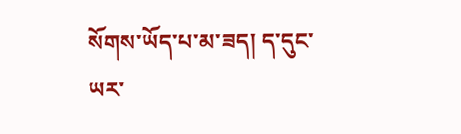སོགས་ཡོད་པ་མ་ཟད། ད་དུང་ཡར་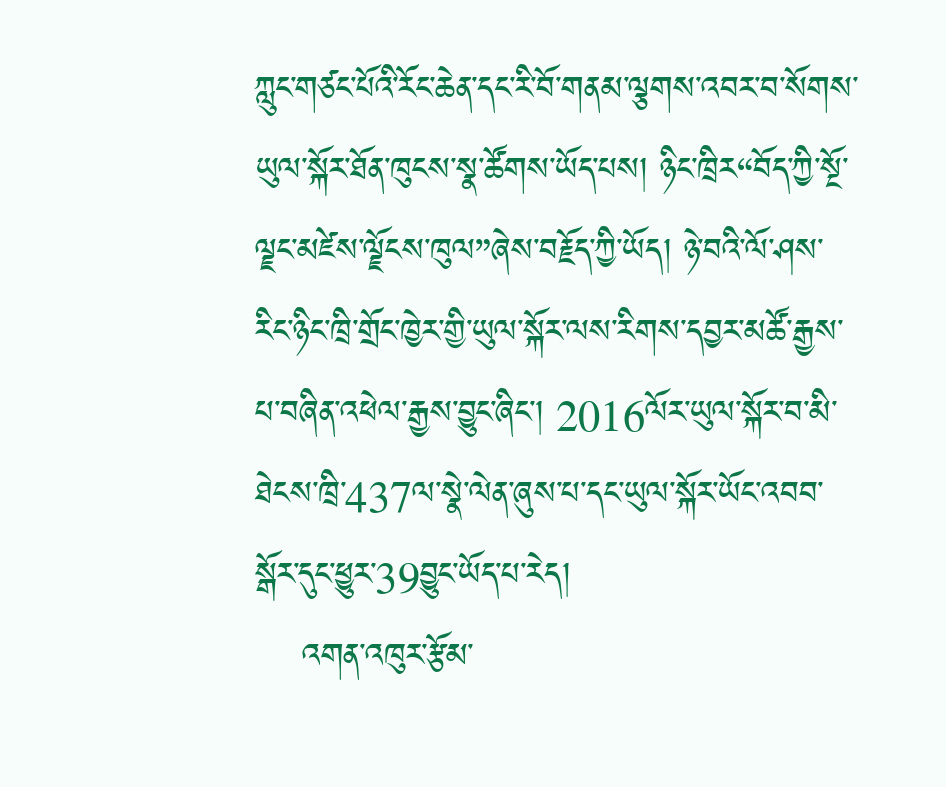ཀླུང་གཙང་པོའི་རོང་ཆེན་དང་རི་བོ་གནམ་ལྕགས་འབར་བ་སོགས་ཡུལ་སྐོར་ཐོན་ཁུངས་སྣ་ཚོགས་ཡོད་པས། ཉིང་ཁྲིར“བོད་ཀྱི་སྔོ་ལྗང་མཛེས་ལྗོངས་ཁུལ”ཞེས་བརྗོད་ཀྱི་ཡོད། ཉེ་བའི་ལོ་ཤས་རིང་ཉིང་ཁྲི་གྲོང་ཁྱེར་གྱི་ཡུལ་སྐོར་ལས་རིགས་དབྱར་མཚོ་རྒྱས་པ་བཞིན་འཕེལ་རྒྱས་བྱུང་ཞིང་། 2016ལོར་ཡུལ་སྐོར་བ་མི་ཐེངས་ཁྲི་437ལ་སྣེ་ལེན་ཞུས་པ་དང་ཡུལ་སྐོར་ཡོང་འབབ་སྒོར་དུང་ཕྱུར་39བྱུང་ཡོད་པ་རེད།
    འགན་འཁུར་རྩོམ་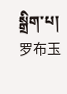སྒྲིག་པ། 罗布玉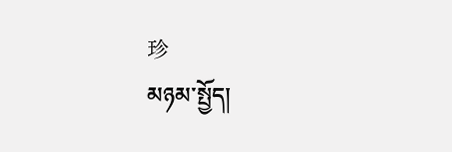珍
མཉམ་སྤྱོད།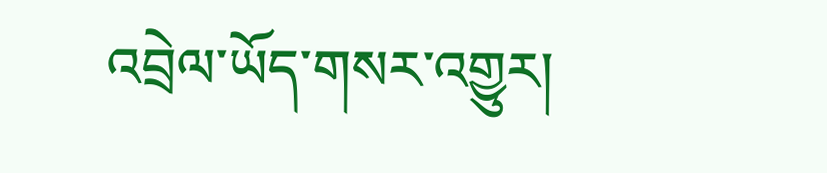འབྲེལ་ཡོད་གསར་འགྱུར།